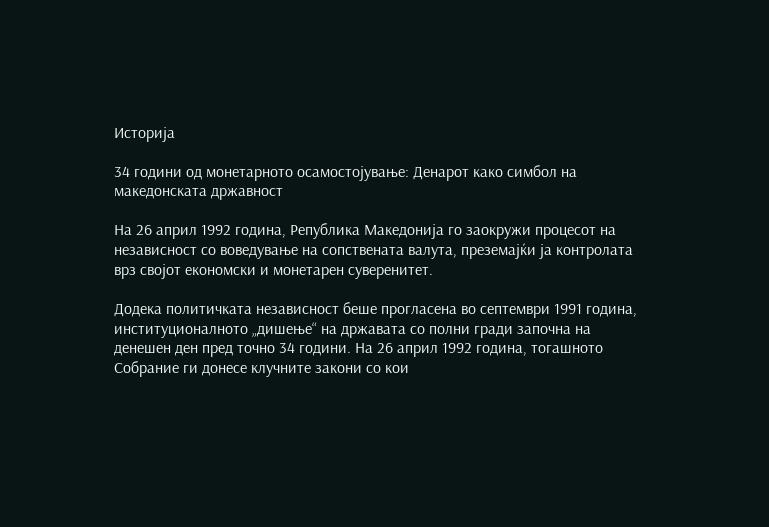Историја

34 години од монетарното осамостојување: Денарот како симбол на македонската државност

На 26 април 1992 година, Република Македонија го заокружи процесот на независност со воведување на сопствената валута, преземајќи ја контролата врз својот економски и монетарен суверенитет.

Додека политичката независност беше прогласена во септември 1991 година, институционалното „дишење“ на државата со полни гради започна на денешен ден пред точно 34 години. На 26 април 1992 година, тогашното Собрание ги донесе клучните закони со кои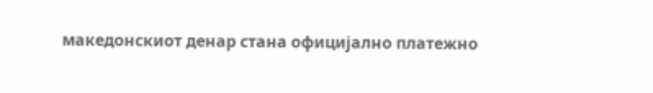македонскиот денар стана официјално платежно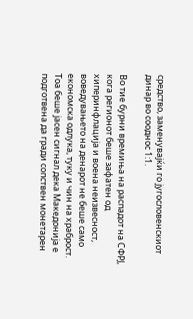средство, заменувајќи го југословенскиот динар во сооднос 1:1.

Во тие бурни времиња на распадот на СФРЈ, кога регионот беше зафатен од хиперинфлација и воена неизвесност, воведувањето на денарот не беше само економска одлука, туку и чин на храброст. Тоа беше јасен сигнал дека Македонија е подготвена да гради сопствен монетарен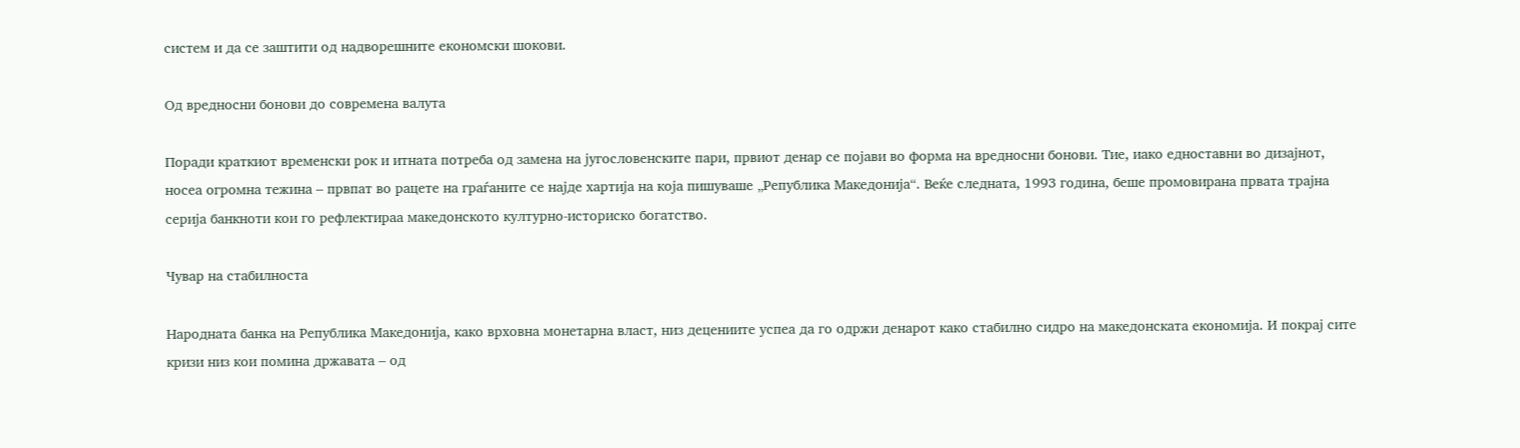систем и да се заштити од надворешните економски шокови.

Од вредносни бонови до современа валута

Поради краткиот временски рок и итната потреба од замена на југословенските пари, првиот денар се појави во форма на вредносни бонови. Тие, иако едноставни во дизајнот, носеа огромна тежина – првпат во рацете на граѓаните се најде хартија на која пишуваше „Република Македонија“. Веќе следната, 1993 година, беше промовирана првата трајна серија банкноти кои го рефлектираа македонското културно-историско богатство.

Чувар на стабилноста

Народната банка на Република Македонија, како врховна монетарна власт, низ децениите успеа да го одржи денарот како стабилно сидро на македонската економија. И покрај сите кризи низ кои помина државата – од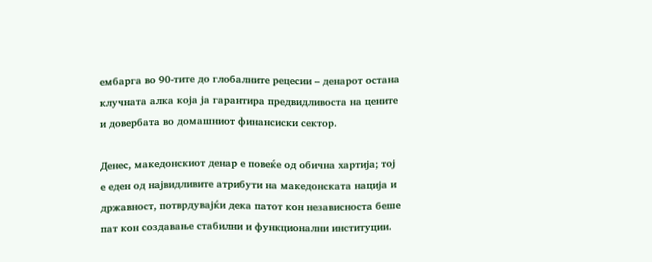ембарга во 90-тите до глобалните рецесии – денарот остана клучната алка која ја гарантира предвидливоста на цените и довербата во домашниот финансиски сектор.

Денес, македонскиот денар е повеќе од обична хартија; тој е еден од највидливите атрибути на македонската нација и државност, потврдувајќи дека патот кон независноста беше пат кон создавање стабилни и функционални институции.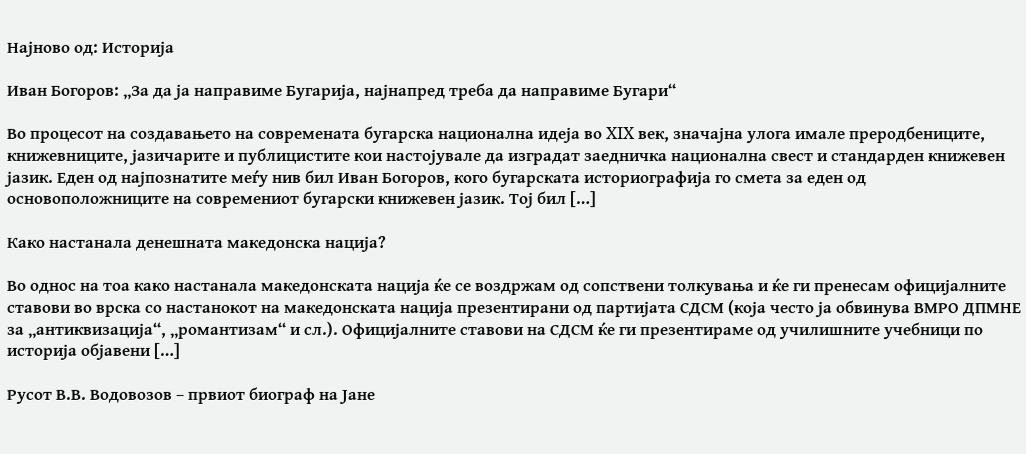Најново од: Историја

Иван Богоров: „За да ја направиме Бугарија, најнапред треба да направиме Бугари“

Во процесот на создавањето на современата бугарска национална идеја во XIX век, значајна улога имале преродбениците, книжевниците, јазичарите и публицистите кои настојувале да изградат заедничка национална свест и стандарден книжевен јазик. Еден од најпознатите меѓу нив бил Иван Богоров, кого бугарската историографија го смета за еден од основоположниците на современиот бугарски книжевен јазик. Тој бил […]

Како настанала денешната македонска нација?

Во однос на тоа како настанала македонската нација ќе се воздржам од сопствени толкувања и ќе ги пренесам официјалните ставови во врска со настанокот на македонската нација презентирани од партијата СДСМ (која често ја обвинува ВМРО ДПМНЕ за „антиквизација“, „романтизам“ и сл.). Официјалните ставови на СДСМ ќе ги презентираме од училишните учебници по историја објавени […]

Русот В.В. Водовозов – првиот биограф на Јане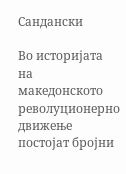Сандански

Во историјата на македонското револуционерно движење постојат бројни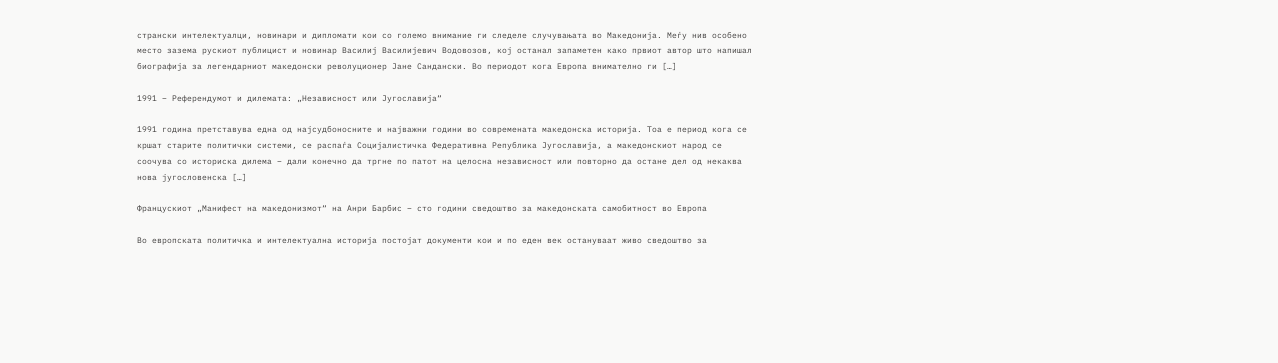странски интелектуалци, новинари и дипломати кои со големо внимание ги следеле случувањата во Македонија. Меѓу нив особено место зазема рускиот публицист и новинар Василиј Василијевич Водовозов, кој останал запаметен како првиот автор што напишал биографија за легендарниот македонски револуционер Јане Сандански. Во периодот кога Европа внимателно ги […]

1991 – Референдумот и дилемата: „Независност или Југославија“

1991 година претставува една од најсудбоносните и најважни години во современата македонска историја. Тоа е период кога се кршат старите политички системи, се распаѓа Социјалистичка Федеративна Република Југославија, а македонскиот народ се соочува со историска дилема – дали конечно да тргне по патот на целосна независност или повторно да остане дел од некаква нова југословенска […]

Францускиот „Манифест на македонизмот“ на Анри Барбис – сто години сведоштво за македонската самобитност во Европа

Во европската политичка и интелектуална историја постојат документи кои и по еден век остануваат живо сведоштво за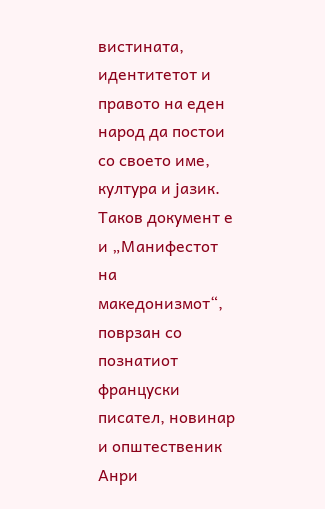вистината, идентитетот и правото на еден народ да постои со своето име, култура и јазик. Таков документ е и „Манифестот на македонизмот“, поврзан со познатиот француски писател, новинар и општественик Анри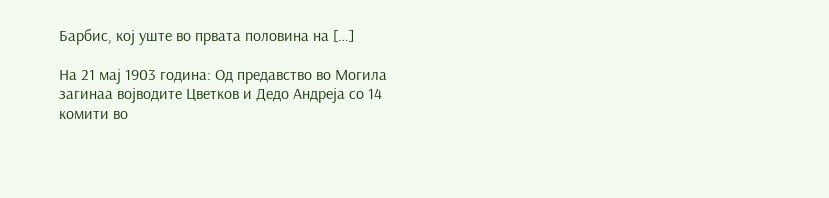Барбис, кој уште во првата половина на […]

На 21 мај 1903 година: Oд предавство во Могила загинаа војводите Цветков и Дедо Андреја со 14 комити во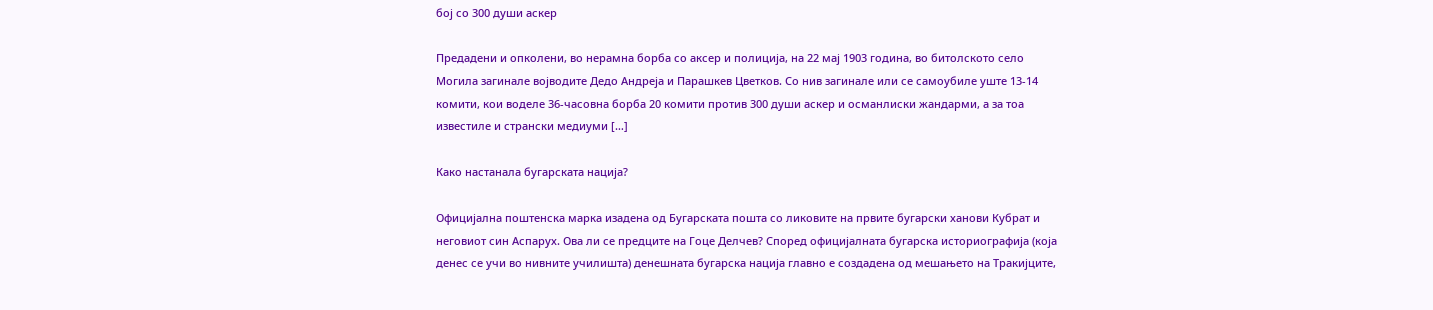бој со 300 души аскер

Предадени и опколени, во нерамна борба со аксер и полиција, на 22 мај 1903 година, во битолското село Могила загинале војводите Дедо Андреја и Парашкев Цветков. Со нив загинале или се самоубиле уште 13-14 комити, кои воделе 36-часовна борба 20 комити против 300 души аскер и османлиски жандарми, а за тоа известиле и странски медиуми […]

Како настанала бугарската нација?

Официјална поштенска марка изадена од Бугарската пошта со ликовите на првите бугарски ханови Кубрат и неговиот син Аспарух. Ова ли се предците на Гоце Делчев? Според официјалната бугарска историографија (која денес се учи во нивните училишта) денешната бугарска нација главно е создадена од мешањето на Тракијците,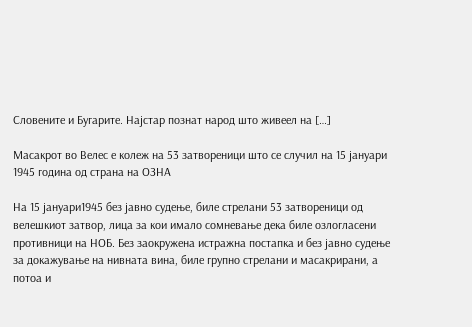Словените и Бугарите. Најстар познат народ што живеел на […]

Масакрот во Велес е колеж на 53 затвореници што се случил на 15 јануари 1945 година од страна на ОЗНА

На 15 јануари1945 без јавно судење, биле стрелани 53 затвореници од велешкиот затвор, лица за кои имало сомневање дека биле озлогласени противници на НОБ. Без заокружена истражна постапка и без јавно судење за докажување на нивната вина, биле групно стрелани и масакрирани, а потоа и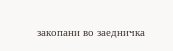закопани во заедничка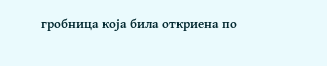гробница која била откриена по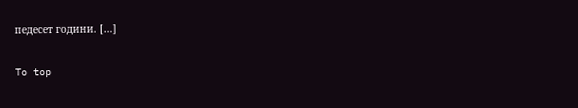педесет години. […]

To top